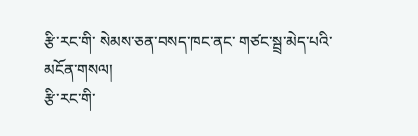རྩི་རང་གི་ སེམས་ཅན་བསད་ཁང་ནང་ གཙང་སྦྲ་མེད་པའི་མངོན་གསལ།
རྩི་རང་གི་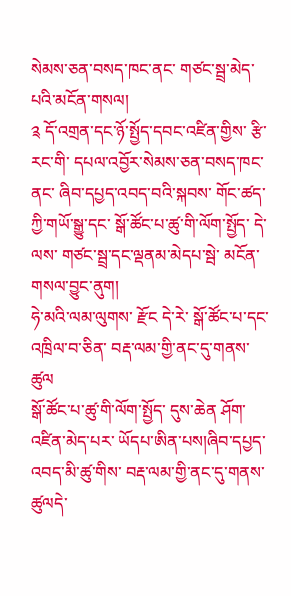སེམས་ཅན་བསད་ཁང་ནང་ གཙང་སྦྲ་མེད་པའི་མངོན་གསལ།
༉ དོ་འགྲན་དང་ཉོ་སྤྱོད་དབང་འཛིན་གྱིས་ རྩི་རང་གི་ དཔལ་འབྱོར་སེམས་ཅན་བསད་ཁང་ནང་ ཞིབ་དཔྱད་འབད་བའི་སྐབས་ གོང་ཚད་ཀྱི་གཡོ་སྒྱུ་དང་ སྒོ་ཚོང་པ་ཚུ་གི་ལོག་སྤྱོད་ དེ་ལས་ གཙང་སྦྲ་དང་ལྡནམ་མེདཔ་སྦེ་ མངོན་གསལ་བྱུང་ནུག།
ཧེ་མའི་ལམ་ལུགས་ རྫོང དེ་རེ་ སྒོ་ཚོང་པ་དང་འཁྲིལ་བ་ཅིན་ བརྡ་ལམ་གྱི་ནང་དུ་གནས་ཚུལ
སྒོ་ཚོང་པ་ཚུ་གི་ལོག་སྤྱོད་ དུས་ཆེན ཤོག་འཛིན་མེད་པར་ ཡོདཔ་ཨིན་པས།ཞིབ་དཔྱད་འབད་མི་ཚུ་གིས་ བརྡ་ལམ་གྱི་ནང་དུ་གནས་ཚུལདེ་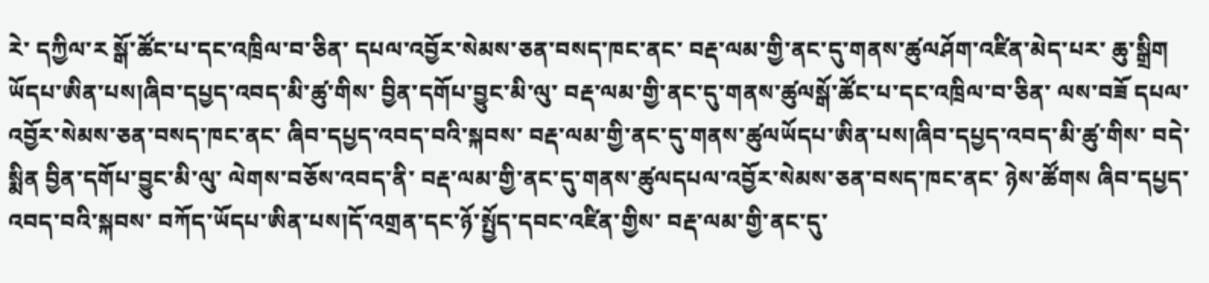རེ་ དཀྱིལ་ར སྒོ་ཚོང་པ་དང་འཁྲིལ་བ་ཅིན་ དཔལ་འབྱོར་སེམས་ཅན་བསད་ཁང་ནང་ བརྡ་ལམ་གྱི་ནང་དུ་གནས་ཚུལཤོག་འཛིན་མེད་པར་ ཆུ་སྒྲིག ཡོདཔ་ཨིན་པས།ཞིབ་དཔྱད་འབད་མི་ཚུ་གིས་ བྱིན་དགོཔ་བྱུང་མི་ལུ་ བརྡ་ལམ་གྱི་ནང་དུ་གནས་ཚུལསྒོ་ཚོང་པ་དང་འཁྲིལ་བ་ཅིན་ ལས་བཟོ དཔལ་འབྱོར་སེམས་ཅན་བསད་ཁང་ནང་ ཞིབ་དཔྱད་འབད་བའི་སྐབས་ བརྡ་ལམ་གྱི་ནང་དུ་གནས་ཚུལཡོདཔ་ཨིན་པས།ཞིབ་དཔྱད་འབད་མི་ཚུ་གིས་ བདེ་སྨིན བྱིན་དགོཔ་བྱུང་མི་ལུ་ ལེགས་བཅོས་འབད་ནི་ བརྡ་ལམ་གྱི་ནང་དུ་གནས་ཚུལདཔལ་འབྱོར་སེམས་ཅན་བསད་ཁང་ནང་ ཉེས་ཚོགས ཞིབ་དཔྱད་འབད་བའི་སྐབས་ བཀོད་ཡོདཔ་ཨིན་པས།དོ་འགྲན་དང་ཉོ་སྤྱོད་དབང་འཛིན་གྱིས་ བརྡ་ལམ་གྱི་ནང་དུ་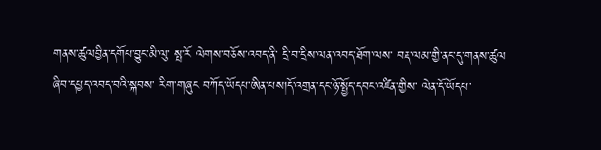གནས་ཚུལབྱིན་དགོཔ་བྱུང་མི་ལུ་ སྤ་རོ ལེགས་བཅོས་འབད་ནི་ དྲི་བ་དྲིས་ལན་འབད་ཐོག་ལས་ བརྡ་ལམ་གྱི་ནང་དུ་གནས་ཚུལ
ཞིབ་དཔྱད་འབད་བའི་སྐབས་ རིག་གཞུང བཀོད་ཡོདཔ་ཨིན་པས།དོ་འགྲན་དང་ཉོ་སྤྱོད་དབང་འཛིན་གྱིས་ ལེན་དོ་ཡོདཔ་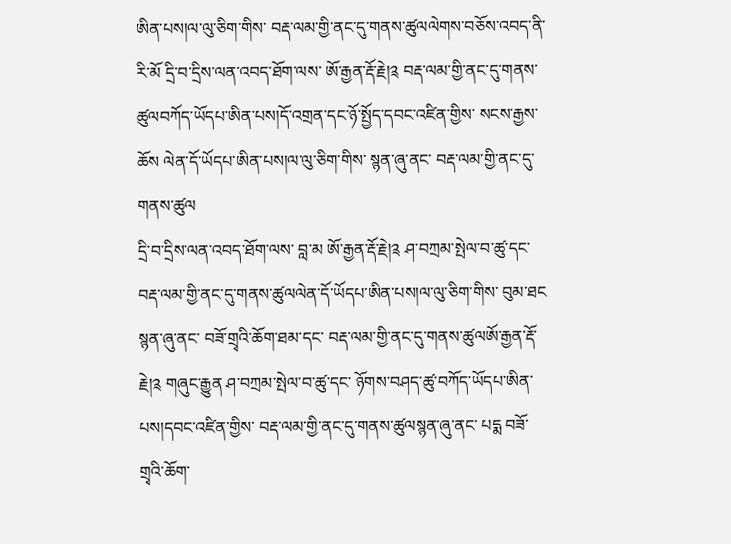ཨིན་པས།ལ་ལུ་ཅིག་གིས་ བརྡ་ལམ་གྱི་ནང་དུ་གནས་ཚུལལེགས་བཅོས་འབད་ནི་ རི་མོ དྲི་བ་དྲིས་ལན་འབད་ཐོག་ལས་ ཨོ་རྒྱན་རྡོ་རྗེ།༉ བརྡ་ལམ་གྱི་ནང་དུ་གནས་ཚུལབཀོད་ཡོདཔ་ཨིན་པས།དོ་འགྲན་དང་ཉོ་སྤྱོད་དབང་འཛིན་གྱིས་ སངས་རྒྱས་ཆོས ལེན་དོ་ཡོདཔ་ཨིན་པས།ལ་ལུ་ཅིག་གིས་ སྙན་ཞུ་ནང་ བརྡ་ལམ་གྱི་ནང་དུ་གནས་ཚུལ
དྲི་བ་དྲིས་ལན་འབད་ཐོག་ལས་ བླ་མ ཨོ་རྒྱན་རྡོ་རྗེ།༉ ཤ་བཀྲམ་སྤེལ་བ་ཚུ་དང་ བརྡ་ལམ་གྱི་ནང་དུ་གནས་ཚུལལེན་དོ་ཡོདཔ་ཨིན་པས།ལ་ལུ་ཅིག་གིས་ བུམ་ཐང སྙན་ཞུ་ནང་ བཟོ་གྲྭའི་ཆོག་ཐམ་དང་ བརྡ་ལམ་གྱི་ནང་དུ་གནས་ཚུལཨོ་རྒྱན་རྡོ་རྗེ།༉ གཞུང་རྒྱུན ཤ་བཀྲམ་སྤེལ་བ་ཚུ་དང་ ཉོགས་བཤད་ཚུ་བཀོད་ཡོདཔ་ཨིན་པས།དབང་འཛིན་གྱིས་ བརྡ་ལམ་གྱི་ནང་དུ་གནས་ཚུལསྙན་ཞུ་ནང་ པདྨ བཟོ་གྲྭའི་ཆོག་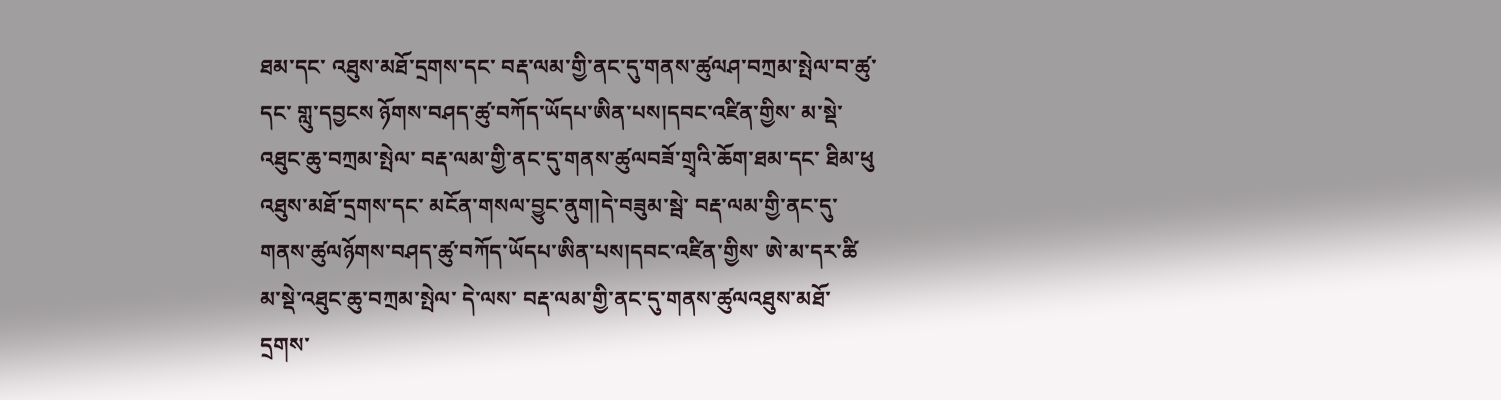ཐམ་དང་ འཐུས་མཐོ་དྲགས་དང་ བརྡ་ལམ་གྱི་ནང་དུ་གནས་ཚུལཤ་བཀྲམ་སྤེལ་བ་ཚུ་དང་ གླུ་དབྱངས ཉོགས་བཤད་ཚུ་བཀོད་ཡོདཔ་ཨིན་པས།དབང་འཛིན་གྱིས་ མ་སྡེ་འཐུང་ཆུ་བཀྲམ་སྤེལ་ བརྡ་ལམ་གྱི་ནང་དུ་གནས་ཚུལབཟོ་གྲྭའི་ཆོག་ཐམ་དང་ ཐིམ་ཕུ འཐུས་མཐོ་དྲགས་དང་ མངོན་གསལ་བྱུང་ནུག།དེ་བཟུམ་སྦེ་ བརྡ་ལམ་གྱི་ནང་དུ་གནས་ཚུལཉོགས་བཤད་ཚུ་བཀོད་ཡོདཔ་ཨིན་པས།དབང་འཛིན་གྱིས་ ཨེ་མ་དར་ཚི མ་སྡེ་འཐུང་ཆུ་བཀྲམ་སྤེལ་ དེ་ལས་ བརྡ་ལམ་གྱི་ནང་དུ་གནས་ཚུལའཐུས་མཐོ་དྲགས་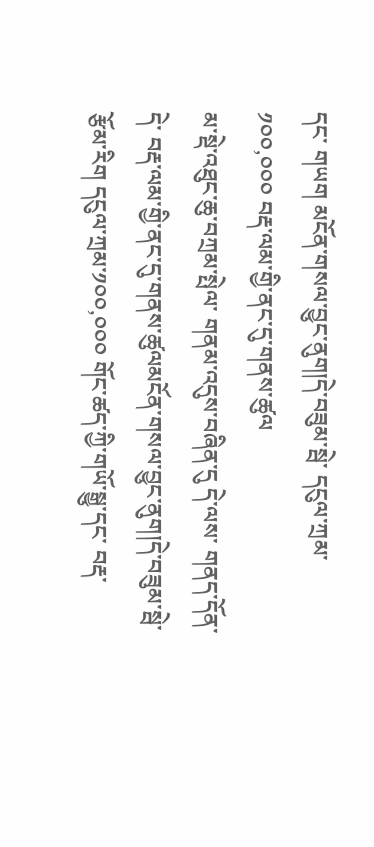དང་ གཡག མངོན་གསལ་བྱུང་ནུག།དེ་བཟུམ་སྦེ་ དངུལ་ཀྲམ་༡༠༠,༠༠༠ བརྡ་ལམ་གྱི་ནང་དུ་གནས་ཚུལ
མ་སྡེ་འཐུང་ཆུ་བཀྲམ་སྤེལ་ གནམ་འདུས་བཞིན་དུ དེ་ལས་ གནད་དོན་དེ་ བརྡ་ལམ་གྱི་ནང་དུ་གནས་ཚུལམངོན་གསལ་བྱུང་ནུག།དེ་བཟུམ་སྦེ་ རྩོམ་རིག དངུལ་ཀྲམ་༡༠༠,༠༠༠ གོང་ཚད་ཀྱི་གཡོ་སྒྱུ་དང་ བརྡ་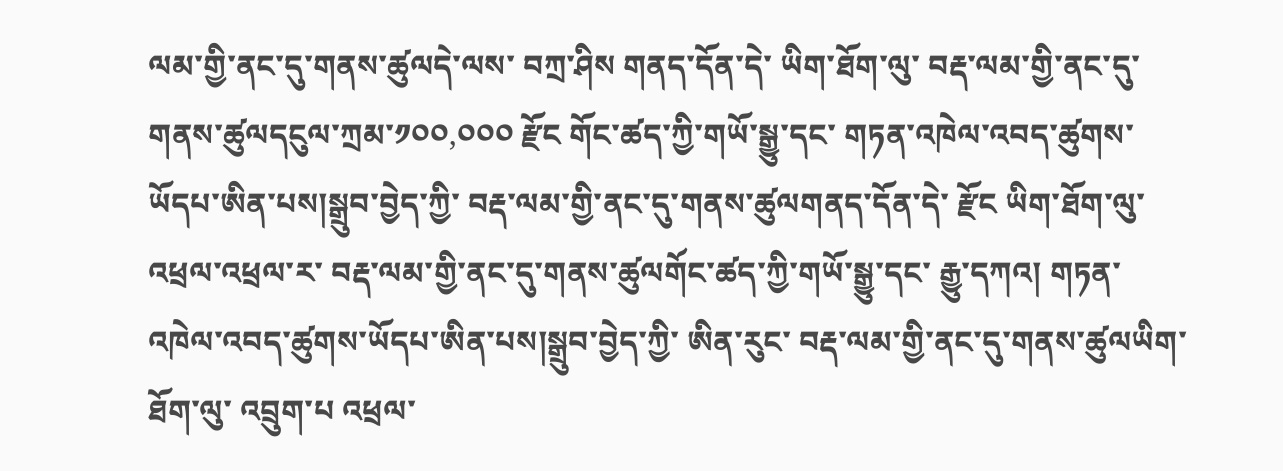ལམ་གྱི་ནང་དུ་གནས་ཚུལདེ་ལས་ བཀྲ་ཤིས གནད་དོན་དེ་ ཡིག་ཐོག་ལུ་ བརྡ་ལམ་གྱི་ནང་དུ་གནས་ཚུལདངུལ་ཀྲམ་༡༠༠,༠༠༠ རྫོང གོང་ཚད་ཀྱི་གཡོ་སྒྱུ་དང་ གཏན་འཁེལ་འབད་ཚུགས་ཡོདཔ་ཨིན་པས།སྒྲུབ་བྱེད་ཀྱི་ བརྡ་ལམ་གྱི་ནང་དུ་གནས་ཚུལགནད་དོན་དེ་ རྫོང ཡིག་ཐོག་ལུ་ འཕྲལ་འཕྲལ་ར་ བརྡ་ལམ་གྱི་ནང་དུ་གནས་ཚུལགོང་ཚད་ཀྱི་གཡོ་སྒྱུ་དང་ རྒྱུ་དཀའ། གཏན་འཁེལ་འབད་ཚུགས་ཡོདཔ་ཨིན་པས།སྒྲུབ་བྱེད་ཀྱི་ ཨིན་རུང་ བརྡ་ལམ་གྱི་ནང་དུ་གནས་ཚུལཡིག་ཐོག་ལུ་ འབྲུག་པ འཕྲལ་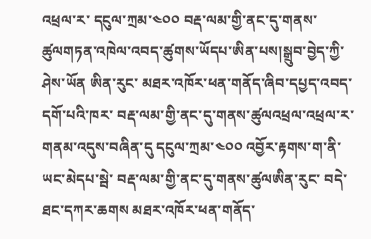འཕྲལ་ར་ དངུལ་ཀྲམ་༤༠༠ བརྡ་ལམ་གྱི་ནང་དུ་གནས་ཚུལགཏན་འཁེལ་འབད་ཚུགས་ཡོདཔ་ཨིན་པས།སྒྲུབ་བྱེད་ཀྱི་ ཤེས་ཡོན ཨིན་རུང་ མཐར་འཁོར་ཕན་གནོད་ཞིབ་དཔྱད་འབད་དགོ་པའི་ཁར་ བརྡ་ལམ་གྱི་ནང་དུ་གནས་ཚུལའཕྲལ་འཕྲལ་ར་ གནམ་འདུས་བཞིན་དུ དངུལ་ཀྲམ་༤༠༠ འབྱོར་རྟགས་ག་ནི་ཡང་མེདཔ་སྦེ་ བརྡ་ལམ་གྱི་ནང་དུ་གནས་ཚུལཨིན་རུང་ བདེ་ཐང་དཀར་ཆགས མཐར་འཁོར་ཕན་གནོད་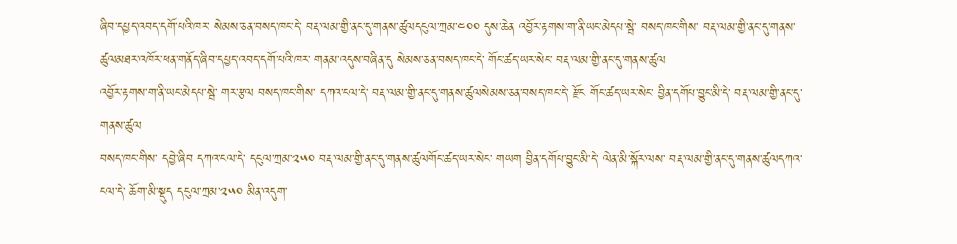ཞིབ་དཔྱད་འབད་དགོ་པའི་ཁར་ སེམས་ཅན་བསད་ཁང་དེ་ བརྡ་ལམ་གྱི་ནང་དུ་གནས་ཚུལདངུལ་ཀྲམ་༤༠༠ དུས་ཆེན འབྱོར་རྟགས་ག་ནི་ཡང་མེདཔ་སྦེ་ བསད་ཁང་གིས་ བརྡ་ལམ་གྱི་ནང་དུ་གནས་ཚུལམཐར་འཁོར་ཕན་གནོད་ཞིབ་དཔྱད་འབད་དགོ་པའི་ཁར་ གནམ་འདུས་བཞིན་དུ སེམས་ཅན་བསད་ཁང་དེ་ གོང་ཚད་ཡར་སེང་ བརྡ་ལམ་གྱི་ནང་དུ་གནས་ཚུལ
འབྱོར་རྟགས་ག་ནི་ཡང་མེདཔ་སྦེ་ གར་རྩལ བསད་ཁང་གིས་ དཀའ་ངལ་དེ་ བརྡ་ལམ་གྱི་ནང་དུ་གནས་ཚུལསེམས་ཅན་བསད་ཁང་དེ་ རྫོང གོང་ཚད་ཡར་སེང་ བྱིན་དགོཔ་བྱུང་མི་དེ་ བརྡ་ལམ་གྱི་ནང་དུ་གནས་ཚུལ
བསད་ཁང་གིས་ དབྱེ་ཞིབ དཀའ་ངལ་དེ་ དངུལ་ཀྲམ་༢༥༠ བརྡ་ལམ་གྱི་ནང་དུ་གནས་ཚུལགོང་ཚད་ཡར་སེང་ གཡག བྱིན་དགོཔ་བྱུང་མི་དེ་ ལེན་མི་སྐོར་ལས་ བརྡ་ལམ་གྱི་ནང་དུ་གནས་ཚུལདཀའ་ངལ་དེ་ ཆོག་མི་སྡུད དངུལ་ཀྲམ་༢༥༠ མིན་འདུག་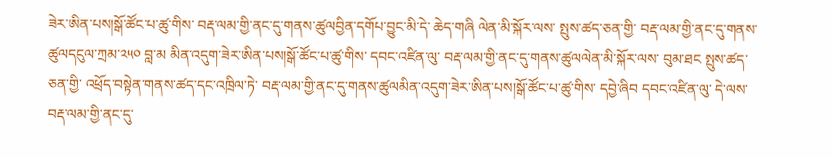ཟེར་ཨིན་པས།སྒོ་ཚོང་པ་ཚུ་གིས་ བརྡ་ལམ་གྱི་ནང་དུ་གནས་ཚུལབྱིན་དགོཔ་བྱུང་མི་དེ་ ཆེད་གཞི ལེན་མི་སྐོར་ལས་ སྤུས་ཚད་ཅན་གྱི་ བརྡ་ལམ་གྱི་ནང་དུ་གནས་ཚུལདངུལ་ཀྲམ་༢༥༠ བླ་མ མིན་འདུག་ཟེར་ཨིན་པས།སྒོ་ཚོང་པ་ཚུ་གིས་ དབང་འཛིན་ལུ་ བརྡ་ལམ་གྱི་ནང་དུ་གནས་ཚུལལེན་མི་སྐོར་ལས་ བུམ་ཐང སྤུས་ཚད་ཅན་གྱི་ འཕྲོད་བསྟེན་གནས་ཚད་དང་འཁྲིལ་ཏེ་ བརྡ་ལམ་གྱི་ནང་དུ་གནས་ཚུལམིན་འདུག་ཟེར་ཨིན་པས།སྒོ་ཚོང་པ་ཚུ་གིས་ དབྱེ་ཞིབ དབང་འཛིན་ལུ་ དེ་ལས་ བརྡ་ལམ་གྱི་ནང་དུ་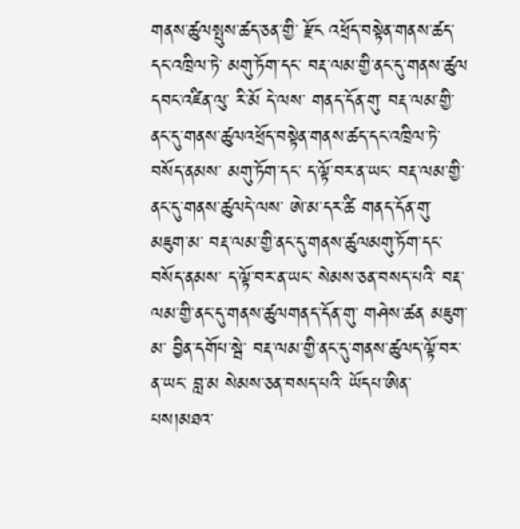གནས་ཚུལསྤུས་ཚད་ཅན་གྱི་ རྫོང འཕྲོད་བསྟེན་གནས་ཚད་དང་འཁྲིལ་ཏེ་ མགུ་ཏོག་དང་ བརྡ་ལམ་གྱི་ནང་དུ་གནས་ཚུལ
དབང་འཛིན་ལུ་ རི་མོ དེ་ལས་ གནད་དོན་གུ་ བརྡ་ལམ་གྱི་ནང་དུ་གནས་ཚུལའཕྲོད་བསྟེན་གནས་ཚད་དང་འཁྲིལ་ཏེ་ བསོད་ནམས་ མགུ་ཏོག་དང་ ད་ལྟོ་བར་ན་ཡང་ བརྡ་ལམ་གྱི་ནང་དུ་གནས་ཚུལདེ་ལས་ ཨེ་མ་དར་ཚི གནད་དོན་གུ་ མཇུག་མ་ བརྡ་ལམ་གྱི་ནང་དུ་གནས་ཚུལམགུ་ཏོག་དང་ བསོད་ནམས་ ད་ལྟོ་བར་ན་ཡང་ སེམས་ཅན་བསད་པའི་ བརྡ་ལམ་གྱི་ནང་དུ་གནས་ཚུལགནད་དོན་གུ་ གཤེས་ཚན མཇུག་མ་ བྱིན་དགོཔ་སྦེ་ བརྡ་ལམ་གྱི་ནང་དུ་གནས་ཚུལད་ལྟོ་བར་ན་ཡང་ བླ་མ སེམས་ཅན་བསད་པའི་ ཡོདཔ་ཨིན་པས།མཐའ་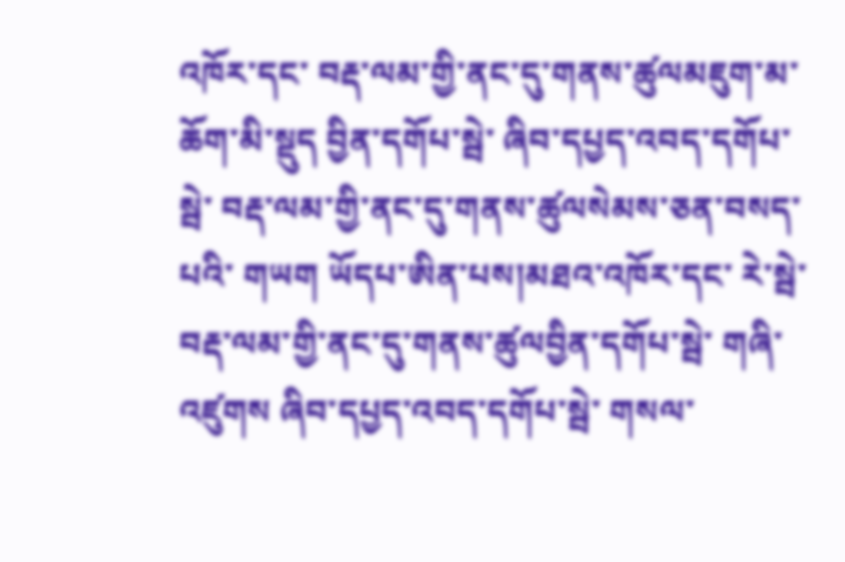འཁོར་དང་ བརྡ་ལམ་གྱི་ནང་དུ་གནས་ཚུལམཇུག་མ་ ཆོག་མི་སྡུད བྱིན་དགོཔ་སྦེ་ ཞིབ་དཔྱད་འབད་དགོཔ་སྦེ་ བརྡ་ལམ་གྱི་ནང་དུ་གནས་ཚུལསེམས་ཅན་བསད་པའི་ གཡག ཡོདཔ་ཨིན་པས།མཐའ་འཁོར་དང་ རེ་སྦེ་ བརྡ་ལམ་གྱི་ནང་དུ་གནས་ཚུལབྱིན་དགོཔ་སྦེ་ གཞི་འཛུགས ཞིབ་དཔྱད་འབད་དགོཔ་སྦེ་ གསལ་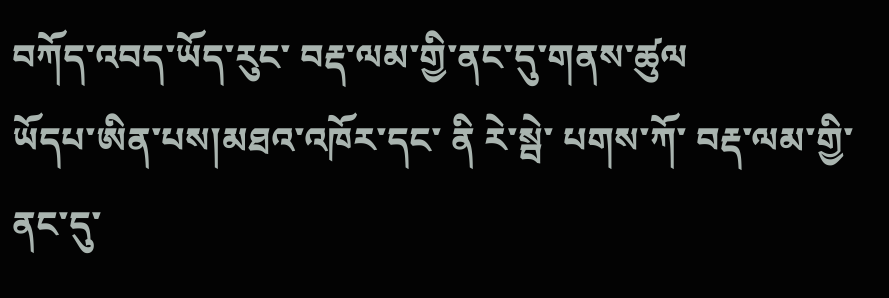བཀོད་འབད་ཡོད་རུང་ བརྡ་ལམ་གྱི་ནང་དུ་གནས་ཚུལ
ཡོདཔ་ཨིན་པས།མཐའ་འཁོར་དང་ ནི རེ་སྦེ་ པགས་ཀོ་ བརྡ་ལམ་གྱི་ནང་དུ་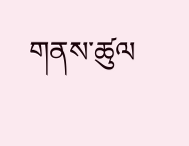གནས་ཚུལ